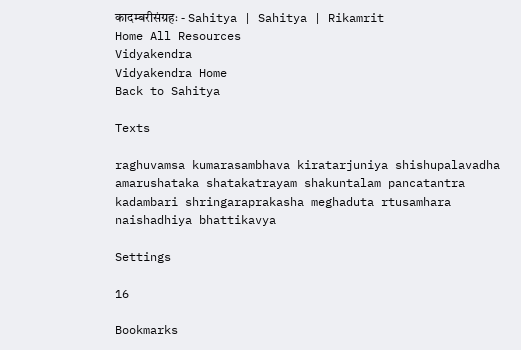कादम्बरीसंग्रहः - Sahitya | Sahitya | Rikamrit
Home All Resources
Vidyakendra
Vidyakendra Home
Back to Sahitya

Texts

raghuvamsa kumarasambhava kiratarjuniya shishupalavadha amarushataka shatakatrayam shakuntalam pancatantra kadambari shringaraprakasha meghaduta rtusamhara naishadhiya bhattikavya

Settings

16

Bookmarks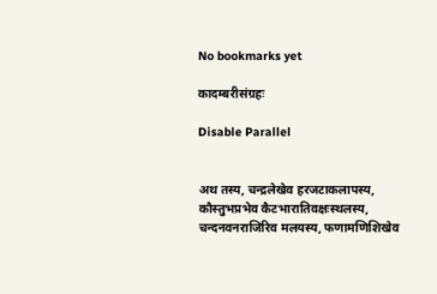No bookmarks yet

कादम्बरीसंग्रहः

Disable Parallel


अथ तस्य, चन्द्रलेखेव हरजटाकलापस्य, कौस्तुभप्रभेव कैटभारातिवक्षःस्थलस्य, चन्दनवनराजिरिव मलयस्य, फणामणिशिखेव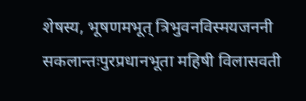शेषस्य, भूषणमभूत् त्रिभुवनविस्मयजननी सकलान्तःपुरप्रधानभूता महिषी विलासवती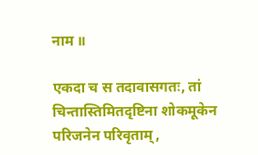नाम ॥

एकदा च स तदावासगतः, तां चिन्तास्तिमितदृष्टिना शोकमूकेन परिजनेन परिवृताम्,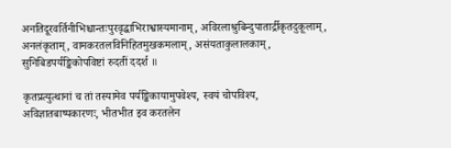अनतिदूरवर्तिनीभिश्चान्तःपुरवृद्धाभिराश्वास्यमानाम्, अविरलाश्रुबिन्दुपातार्द्रीकृतदुकूलाम्, अनलंकृताम्, वामकरतलविनिहितमुखकमलाम्, असंयताकुलालकाम्, सुनिबिडपर्यङ्किकोपविष्टां रुदतीं ददर्श ॥

कृतप्रत्युत्थानां च तां तस्यामेव पर्यङ्किकायामुपवेश्य, स्वयं चोपविश्य, अविज्ञातबाष्पकारणः, भीतभीत इव करतलेन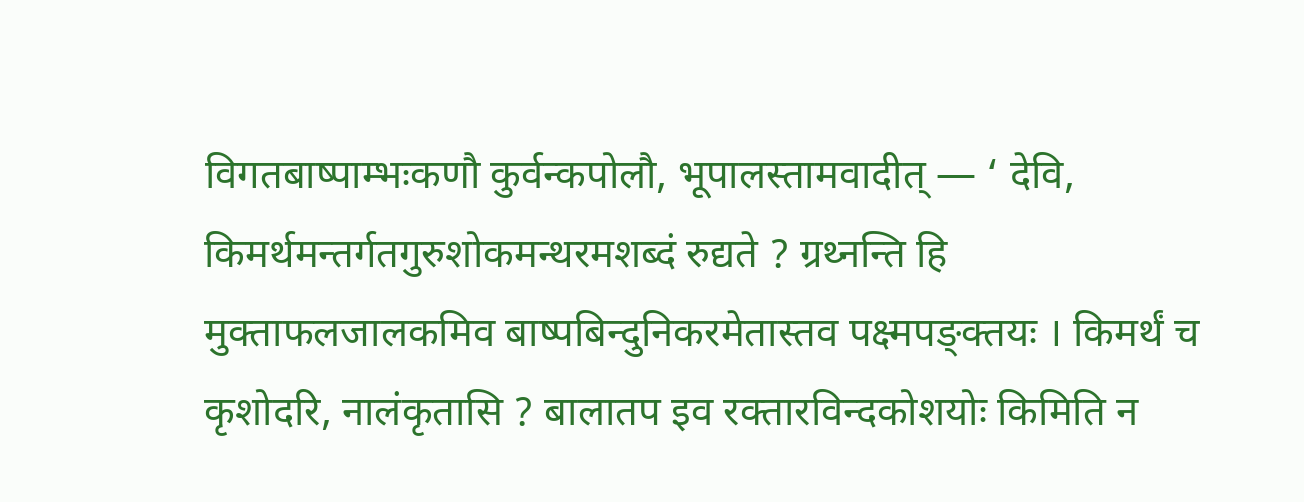विगतबाष्पाम्भःकणौ कुर्वन्कपोलौ, भूपालस्तामवादीत् — ‘ देवि, किमर्थमन्तर्गतगुरुशोकमन्थरमशब्दं रुद्यते ? ग्रथ्नन्ति हि मुक्ताफलजालकमिव बाष्पबिन्दुनिकरमेतास्तव पक्ष्मपङ्क्तयः । किमर्थं च कृशोदरि, नालंकृतासि ? बालातप इव रक्तारविन्दकोशयोः किमिति न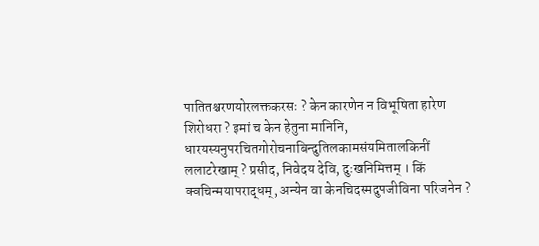पातितश्चरणयोरलक्तकरसः ? केन कारणेन न विभूषिता हारेण शिरोधरा ? इमां च केन हेतुना मानिनि, धारयस्यनुपरचितगोरोचनाबिन्दुतिलकामसंयमितालकिनीं ललाटरेखाम् ? प्रसीद, निवेदय देवि, दुःखनिमित्तम् । किं क्वचिन्मयापराद्धम्, अन्येन वा केनचिदस्मदुपजीविना परिजनेन ?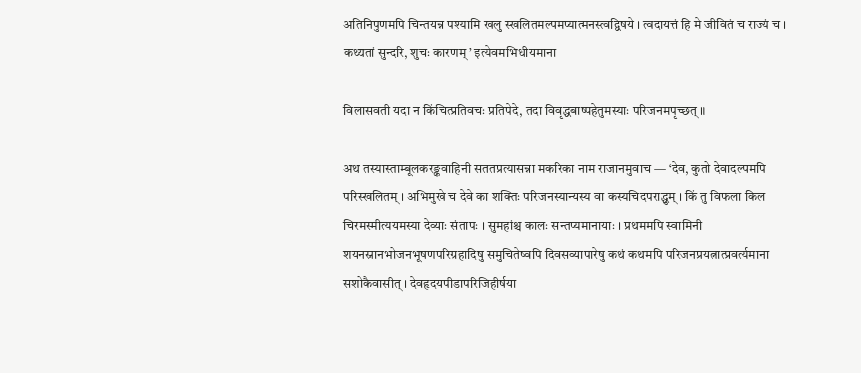अतिनिपुणमपि चिन्तयन्न पश्यामि खलु स्खलितमल्पमप्यात्मनस्त्वद्विषये । त्वदायत्तं हि मे जीवितं च राज्यं च । कथ्यतां सुन्दरि, शुचः कारणम् ’ इत्येवमभिधीयमाना

विलासवती यदा न किंचित्प्रतिवचः प्रतिपेदे, तदा विवृद्धबाष्पहेतुमस्याः परिजनमपृच्छत् ॥

अथ तस्यास्ताम्बूलकरङ्कवाहिनी सततप्रत्यासन्ना मकरिका नाम राजानमुवाच — ‘देव, कुतो देवादल्पमपि परिस्खलितम् । अभिमुखे च देवे का शक्तिः परिजनस्यान्यस्य वा कस्यचिदपराद्धुम् । किं तु विफला किल चिरमस्मीत्ययमस्या देव्याः संतापः । सुमहांश्च कालः सन्तप्यमानायाः । प्रथममपि स्वामिनी शयनस्नानभोजनभूषणपरिग्रहादिषु समुचितेष्वपि दिवसव्यापारेषु कथं कथमपि परिजनप्रयत्नात्प्रवर्त्यमाना सशोकैवासीत् । देवहृदयपीडापरिजिहीर्षया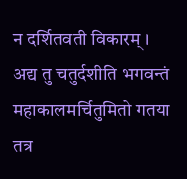न दर्शितवती विकारम् । अद्य तु चतुर्दशीति भगवन्तं महाकालमर्चितुमितो गतया तत्र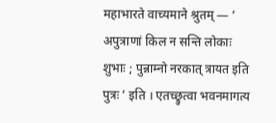महाभारते वाच्यमाने श्रुतम् — ‘ अपुत्राणां किल न सन्ति लोकाः शुभाः ; पुन्नाम्नो नरकात् त्रायत इति पुत्रः ’ इति । एतच्छ्रुत्वा भवनमागत्य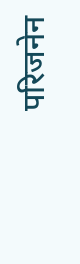परिजनेन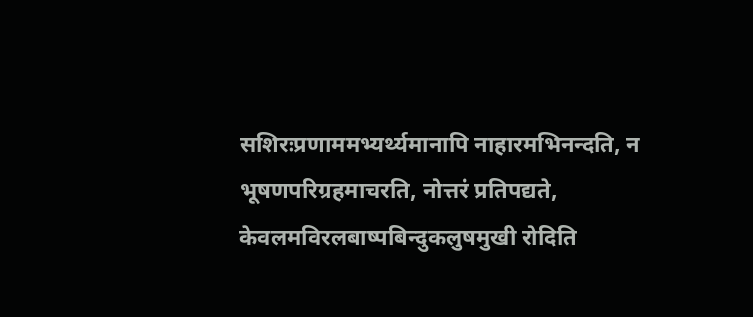सशिरःप्रणाममभ्यर्थ्यमानापि नाहारमभिनन्दति, न भूषणपरिग्रहमाचरति, नोत्तरं प्रतिपद्यते, केवलमविरलबाष्पबिन्दुकलुषमुखी रोदिति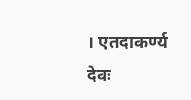। एतदाकर्ण्य देवः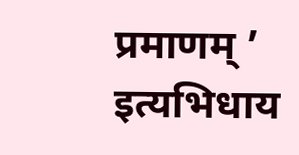प्रमाणम् ’ इत्यभिधाय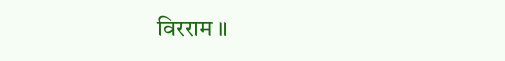विरराम ॥